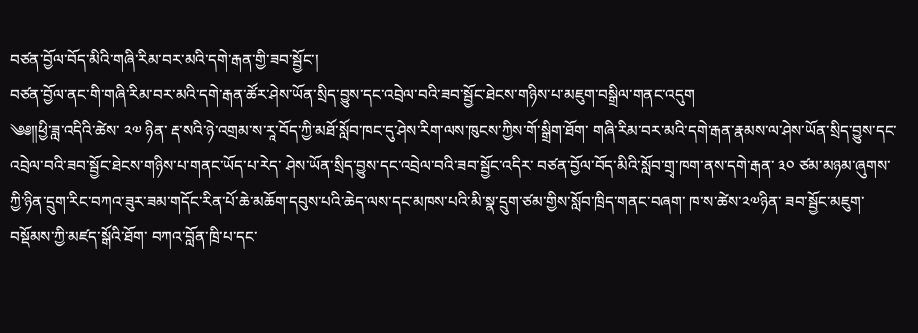བཙན་བྱོལ་བོད་མིའི་གཞི་རིམ་བར་མའི་དགེ་རྒན་གྱི་ཟབ་སྦྱོང་།
བཙན་བྱོལ་ནང་གི་གཞི་རིམ་བར་མའི་དགེ་རྒན་ཚོར་ཤེས་ཡོན་སྲིད་བྱུས་དང་འབྲེལ་བའི་ཟབ་སྦྱོང་ཐེངས་གཉིས་པ་མཇུག་བསྒྲིལ་གནང་འདུག
༄༅༎ཕྱི་ཟླ་འདིའི་ཚེས་ ༢༧ ཉིན་ རྡ་སའི་ཉེ་འགྲམ་ས་རཱ་བོད་ཀྱི་མཐོ་སློབ་ཁང་དུ་ཤེས་རིག་ལས་ཁུངས་ཀྱིས་གོ་སྒྲིག་ཐོག་ གཞི་རིམ་བར་མའི་དགེ་རྒན་རྣམས་ལ་ཤེས་ཡོན་སྲིད་བྱུས་དང་འབྲེལ་བའི་ཟབ་སྦྱོང་ཐེངས་གཉིས་པ་གནང་ཡོད་པ་རེད་ ཤེས་ཡོན་སྲིད་བྱུས་དང་འབྲེལ་བའི་ཟབ་སྦྱོང་འདིར་ བཙན་བྱོལ་བོད་མིའི་སློབ་གྲྭ་ཁག་ནས་དགེ་རྒན་ ༣༠ ཙམ་མཉམ་ཞུགས་ཀྱི་ཉིན་དྲུག་རིང་བཀའ་ཟུར་ཟམ་གདོང་རིན་པོ་ཆེ་མཆོག་དབུས་པའི་ཆེད་ལས་དང་མཁས་པའི་མི་སྣ་དྲུག་ཙམ་གྱིས་སློབ་ཁྲིད་གནང་བཞག་ ཁ་ས་ཚེས་༢༧ཉིན་ ཟབ་སྦྱོང་མཇུག་བསྡོམས་ཀྱི་མཛད་སྒོའི་ཐོག་ བཀའ་བློན་ཁྲི་པ་དང་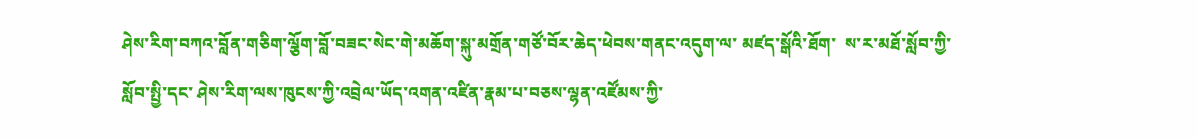ཤེས་རིག་བཀའ་བློན་གཅིག་ལྕོག་བློ་བཟང་སེང་གེ་མཆོག་སྐུ་མགྲོན་གཙོ་བོར་ཆེད་ཕེབས་གནང་འདུག་ལ་ མཛད་སྒོའི་ཐོག་  ས་ར་མཐོ་སློབ་ཀྱི་སློབ་སྤྱི་དང་ ཤེས་རིག་ལས་ཁུངས་ཀྱི་འབྲེལ་ཡོད་འགན་འཛིན་རྣམ་པ་བཅས་ལྷན་འཛོམས་ཀྱི་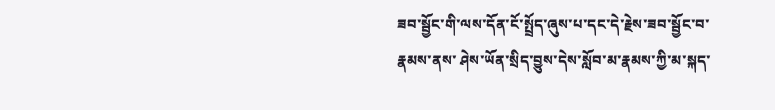ཟབ་སྦྱོང་གི་ལས་དོན་ངོ་སྤྲོད་ཞུས་པ་དང་དེ་རྗེས་ཟབ་སྦྱོང་བ་རྣམས་ནས་ ཤེས་ཡོན་སྲིད་བྱུས་དེས་སློབ་མ་རྣམས་ཀྱི་མ་སྐད་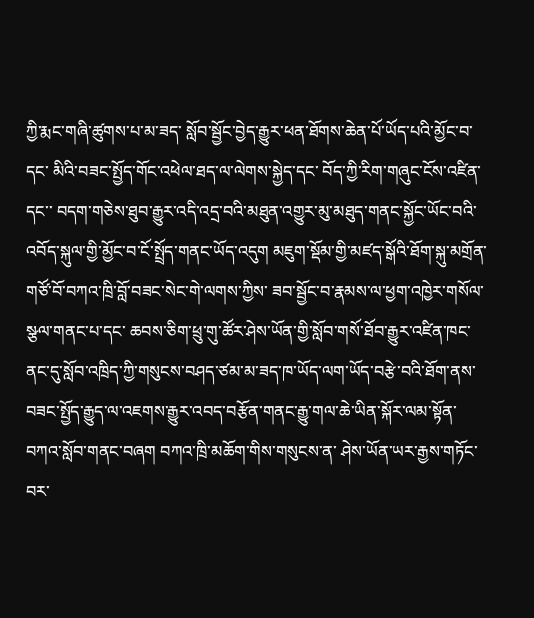ཀྱི་རྨང་གཞི་ཚུགས་པ་མ་ཟད་ སློབ་སྦྱོང་བྱེད་རྒྱུར་ཕན་ཐོགས་ཆེན་པོ་ཡོད་པའི་མྱོང་བ་དང་ མིའི་བཟང་སྤྱོད་གོང་འཕེལ་ཐད་ལ་ལེགས་སྐྱེད་དང་ བོད་ཀྱི་རིག་གཞུང་ངོས་འཛིན་དང་་ བདག་གཅེས་ཐུབ་རྒྱུར་འདི་འདྲ་བའི་མཐུན་འགྱུར་མུ་མཐུད་གནང་སྐྱོང་ཡོང་བའི་འབོད་སྐུལ་གྱི་མྱོང་བ་ངོ་སྤྲོད་གནང་ཡོད་འདུག མཇུག་སྡོམ་གྱི་མཛད་སྒོའི་ཐོག་སྐུ་མགྲོན་གཙོ་བོ་བཀའ་ཁྲི་བློ་བཟང་སེང་གེ་ལགས་ཀྱིས་ ཟབ་སྦྱོང་བ་རྣམས་ལ་ཕྱག་འཁྱེར་གསོལ་སྩལ་གནང་པ་དང་ ཆབས་ཅིག་ཕྲུ་གུ་ཚོར་ཤེས་ཡོན་གྱི་སློབ་གསོ་ཐོབ་རྒྱུར་འཛིན་ཁང་ནང་དུ་སློབ་འཁྲིད་ཀྱི་གསུངས་བཤད་ཙམ་མ་ཟད་ཁ་ཡོད་ལག་ཡོད་བརྩེ་བའི་ཐོག་ནས་བཟང་སྤྱོད་རྒྱུད་ལ་འཇགས་རྒྱུར་འབད་བརྩོན་གནང་རྒྱུ་གལ་ཆེ་ཡིན་སྐོར་ལམ་སྟོན་བཀའ་སློབ་གནང་བཞག བཀའ་ཁྲི་མཆོག་གིས་གསུངས་ན་ ཤེས་ཡོན་ཡར་རྒྱས་གཏོང་བར་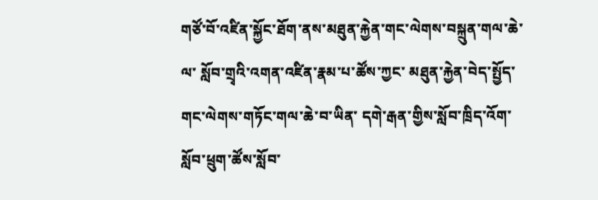གཙོ་བོ་འཛིན་སྐྱོང་ཐོག་ནས་མཐུན་རྐྱེན་གང་ལེགས་བསྐྲུན་གལ་ཆེ་ལ་ སློབ་གྲྭའི་འགན་འཛིན་རྣམ་པ་ཚོས་ཀྱང་ མཐུན་རྐྱེན་བེད་སྤྱོད་གང་ལེགས་གཏོང་གལ་ཆེ་བ་ཡིན་ དགེ་རྒན་གྱིས་སློབ་ཁྲིད་འོག་སློབ་ཕྲུག་ཚོས་སློབ་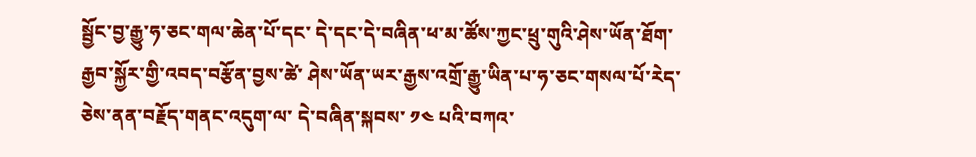སྦྱོང་བྱ་རྒྱུ་ཧ་ཅང་གལ་ཆེན་པོ་དང་ དེ་དང་དེ་བཞིན་ཕ་མ་ཚོས་ཀྱང་ཕྲུ་གུའི་ཤེས་ཡོན་ཐོག་རྒྱབ་སྐྱོར་གྱི་འབད་བརྩོན་བྱས་ཚེ་ ཤེས་ཡོན་ཡར་རྒྱས་འགྲོ་རྒྱུ་ཡིན་པ་ཧ་ཅང་གསལ་པོ་རེད་ཅེས་ནན་བརྗོད་གནང་འདུག་ལ་ དེ་བཞིན་སྐབས་ ༡༤ པའི་བཀའ་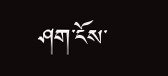ཤག་ངོས་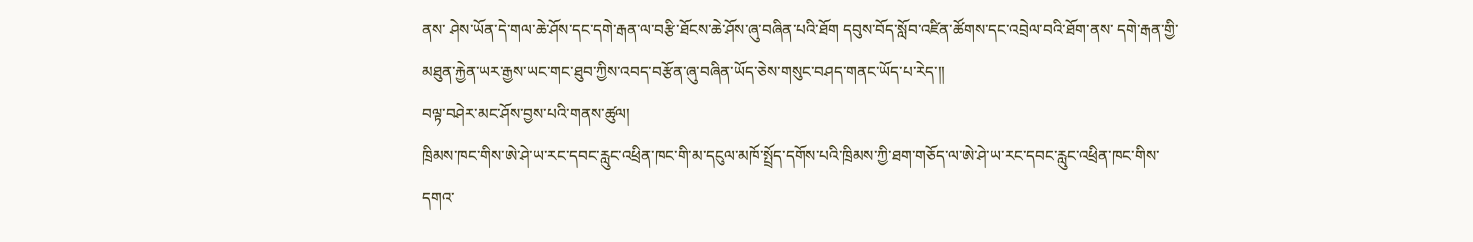ནས་ ཤེས་ཡོན་དེ་གལ་ཆེ་ཤོས་དང་དགེ་རྒན་ལ་བརྩི་ཐོངས་ཆེ་ཤོས་ཞུ་བཞིན་པའི་ཐོག དབུས་བོད་སློབ་འཛིན་ཚོགས་དང་འབྲེལ་བའི་ཐོག་ནས་ དགེ་རྒན་གྱི་མཐུན་རྐྱེན་ཡར་རྒྱས་ཡང་གང་ཐུབ་ཀྱིས་འབད་བརྩོན་ཞུ་བཞིན་ཡོད་ཅེས་གསུང་བཤད་གནང་ཡོད་པ་རེད་༎
བལྟ་བཤེར་མང་ཤོས་བྱས་པའི་གནས་ཚུལ།
ཁྲིམས་ཁང་གིས་ཨེ་ཤེ་ཡ་རང་དབང་རླུང་འཕྲིན་ཁང་གི་མ་དངུལ་མཁོ་སྤྲོད་དགོས་པའི་ཁྲིམས་ཀྱི་ཐག་གཅོད་ལ་ཨེ་ཤེ་ཡ་རང་དབང་རླུང་འཕྲིན་ཁང་གིས་དགའ་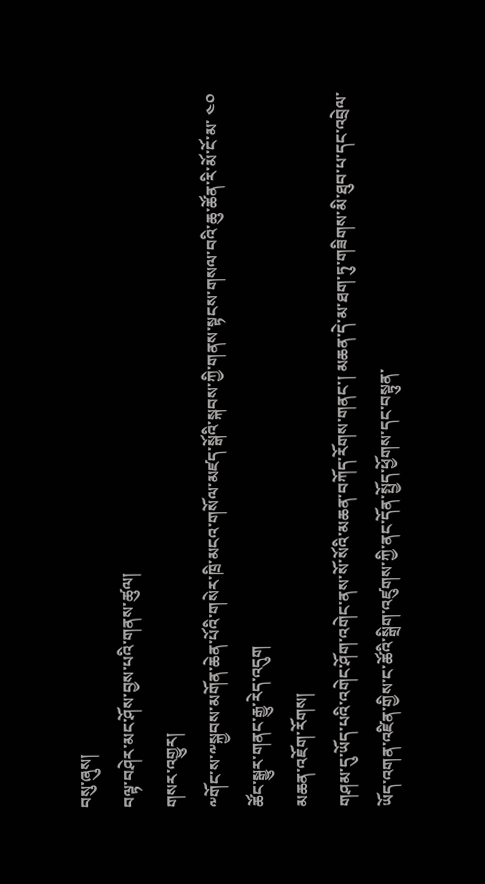བསུ་ཞུས།
བལྟ་བཤེར་མང་ཤོས་བྱས་པའི་གནས་ཚུལ།
གསར་འགྱུར།
༸གོང་ས་༸སྐྱབས་མགོན་ཆེན་པོའི་གསེར་ཁྲི་མངའ་གསོལ་མཛད་སྒོའི་སྐབས་ཀྱི་གནས་སྟངས་གསལ་བའི་ཆུ་ཚོན་རི་མོ་ངོ་མ་ ༤༠ ཚོང་སྒྱུར་གནང་རྒྱུ་རེད་འདུག
མཆན་འཇོག་རོགས།
གཤམ་དུ་ཡོད་པའི་འགེང་ཤོག་འགེང་ནས་སོ་སོའི་མཆན་བཀོད་རོགས་གནང་། མཆན་དེ་མ་ཐག་ཏུ་གཟིགས་མི་ཐུབ་པ་དང་འབྲེལ་ཡོད་འགན་འཛིན་གྱིས་ང་ཚོའི་སྒྲིག་འཛུགས་ཀྱི་ནང་དོན་སྤྱོད་ཕྱོགས་དང་བསྟུན་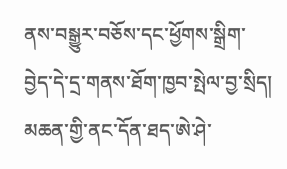ནས་བསྒྱུར་བཅོས་དང་ཕྱོགས་སྒྲིག་བྱེད་དེ་དྲ་གནས་ཐོག་ཁྱབ་སྤེལ་བྱ་སྲིད། མཆན་གྱི་ནང་དོན་ཐད་ཨེ་ཤེ་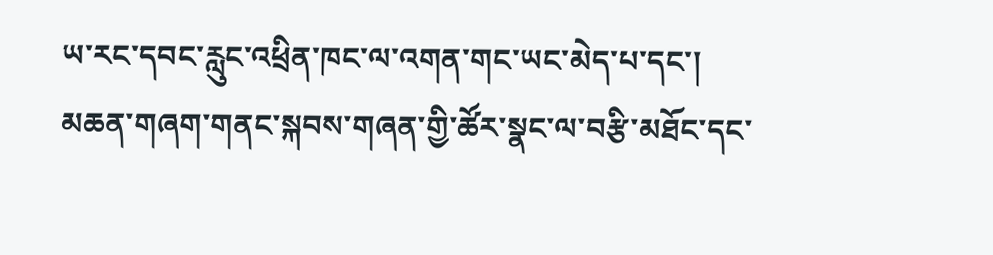ཡ་རང་དབང་རླུང་འཕྲིན་ཁང་ལ་འགན་གང་ཡང་མེད་པ་དང་། མཆན་གཞག་གནང་སྐབས་གཞན་གྱི་ཚོར་སྣང་ལ་བརྩི་མཐོང་དང་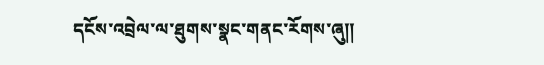དངོས་འབྲེལ་ལ་ཐུགས་སྣང་གནང་རོགས་ཞུ༎